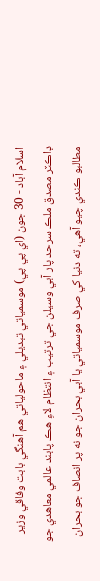اسلام آباد - 30 جون (اي پي پي) موسمياتي تبديلي ۽ ماحولياتي هم آهنگي بابت وفاقي وزير ڊاڪٽر مصدق ملڪ سرحد پار آبي وسيلن جي ترتيب ۽ انتظام لاءِ هڪ پابند عالمي معاهدي جو مطالبو ڪندي چيو آهي، ته دنيا کي صرف موسمياتي يا آبي بحران جو نه پر انصاف جو بحران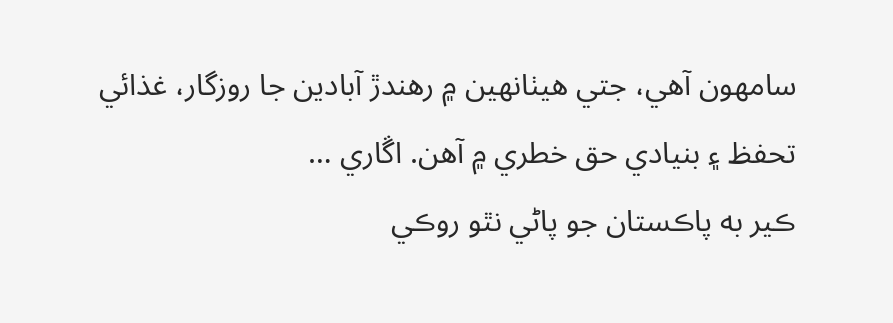سامهون آهي، جتي هيٺانهين ۾ رهندڙ آبادين جا روزگار، غذائي تحفظ ۽ بنيادي حق خطري ۾ آهن. اڱاري …
ڪير به پاڪستان جو پاڻي نٿو روڪي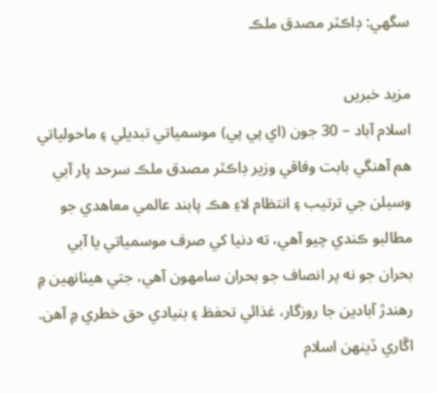سگهي: ڊاڪٽر مصدق ملڪ

مزید خبریں
اسلام آباد – 30 جون (اي پي پي) موسمياتي تبديلي ۽ ماحولياتي هم آهنگي بابت وفاقي وزير ڊاڪٽر مصدق ملڪ سرحد پار آبي وسيلن جي ترتيب ۽ انتظام لاءِ هڪ پابند عالمي معاهدي جو مطالبو ڪندي چيو آهي، ته دنيا کي صرف موسمياتي يا آبي بحران جو نه پر انصاف جو بحران سامهون آهي، جتي هيٺانهين ۾ رهندڙ آبادين جا روزگار، غذائي تحفظ ۽ بنيادي حق خطري ۾ آهن. اڱاري ڏينهن اسلام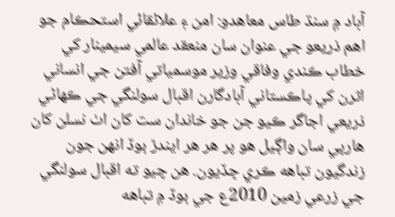آباد ۾ سنڌ طاس معاهدو: امن ۽ علائقائي استحڪام جو اهم ذريعو جي عنوان سان منعقد عالمي سيمينار کي خطاب ڪندي وفاقي وزير موسمياتي آفتن جي انساني اثرن کي پاڪستاني آبادگارن اقبال سولنگي جي ڪهاڻي ذريعي اجاگر ڪيو جن جو خاندان ست کان اٺ نسلن کان هارپي سان واڳيل هو پر هر هر ايندڙ ٻوڏ انهن جون زندگيون تباهه ڪري ڇڏيون. هن چيو ته اقبال سولنگي جي زرعي زمين 2010ع جي ٻوڏ ۾ تباهه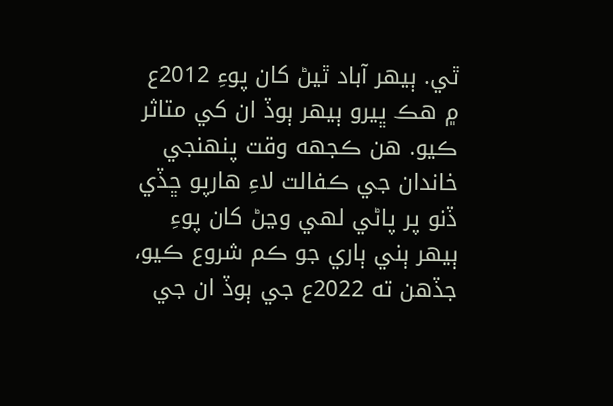ٿي. ٻيهر آباد ٿيڻ کان پوءِ 2012ع ۾ هڪ ڀيرو ٻيهر ٻوڏ ان کي متاثر ڪيو. هن ڪجهه وقت پنهنجي خاندان جي ڪفالت لاءِ هارپو ڇڏي ڏنو پر پاڻي لهي وڃڻ کان پوءِ ٻيهر ٻني ٻاري جو ڪم شروع ڪيو، جڏهن ته 2022ع جي ٻوڏ ان جي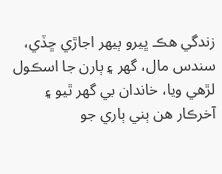زندگي هڪ ڀيرو ٻيهر اجاڙي ڇڏي، سندس مال، گهر ۽ ٻارن جا اسڪول لڙهي ويا، خاندان بي گهر ٿيو ۽ آخرڪار هن ٻني ٻاري جو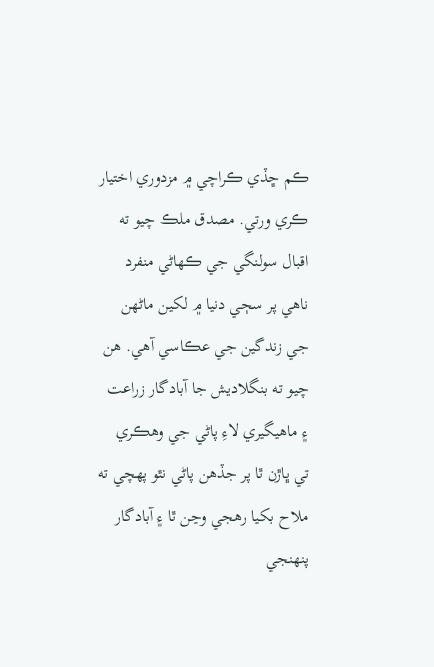ڪم ڇڏي ڪراچي ۾ مزدوري اختيار ڪري ورتي. مصدق ملڪ چيو ته اقبال سولنگي جي ڪهاڻي منفرد ناهي پر سڄي دنيا ۾ لکين ماڻهن جي زندگين جي عڪاسي آهي. هن چيو ته بنگلاديش جا آبادگار زراعت ۽ ماهيگيري لاءِ پاڻي جي وهڪري تي ڀاڙن ٿا پر جڏهن پاڻي نٿو پهچي ته ملاح بکيا رهجي وڃن ٿا ۽ آبادگار پنهنجي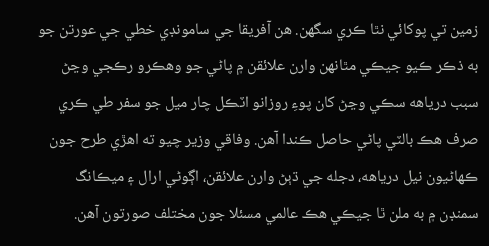زمين تي پوکائي نٿا ڪري سگهن. هن آفريقا جي سامونڊي خطي جي عورتن جو به ذڪر ڪيو جيڪي مٿانهن وارن علائقن ۾ پاڻي جو وهڪرو رڪجي وڃڻ سبب درياهه سڪي وڃڻ کان پوءِ روزانو اٽڪل چار ميل جو سفر طي ڪري صرف هڪ بالٽي پاڻي حاصل ڪندا آهن. وفاقي وزير چيو ته اهڙي طرح جون ڪهاڻيون نيل درياهه، دجله جي ڌٻڻ وارن علائقن، اڳوڻي ارال ۽ ميڪانگ سمنڊن ۾ به ملن ٿا جيڪي هڪ عالمي مسئلا جون مختلف صورتون آهن.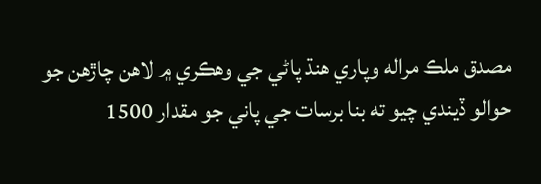مصدق ملڪ مراله وپاري هنڌ پاڻي جي وهڪري ۾ لاهن چاڙهن جو حوالو ڏيندي چيو ته بنا برسات جي پاني جو مقدار 1500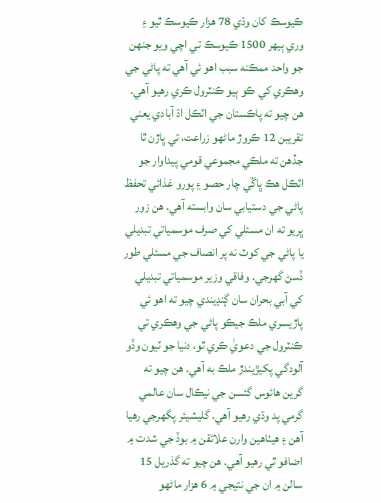ڪيوسڪ کان وڌي 78 هزار ڪيوسڪ ٿيو ۽ وري ٻيهر 1500 ڪيوسڪ تي اچي ويو جنهن جو واحد ممڪنه سبب اهو ئي آهي ته پاڻي جي وهڪري کي ڪو ٻيو ڪنٽرول ڪري رهيو آهي. هن چيو ته پاڪستان جي اٽڪل اڌ آبادي يعني تقريبن 12 ڪروڙ ماڻهو زراعت، تي ڀاڙن ٿا جڏهن ته ملڪي مجموعي قومي پيداوار جو اٽڪل هڪ ڀاڱي چار حصو ۽ پورو غذائي تحفظ پاڻي جي دستيابي سان وابسته آهي. هن زور ڀريو ته ان مسئلي کي صرف موسمياتي تبديلي يا پاڻي جي کوٽ نه پر انصاف جي مسئلي طور ڏسڻ گهرجي. وفاقي وزير موسمياتي تبديلي کي آبي بحران سان ڳنڍيندي چيو ته اهو ئي پاڙيسري ملڪ جيڪو پاڻي جي وهڪري تي ڪنٽرول جي دعويٰ ڪري ٿو، دنيا جو ٽيون وڏو آلودگي پکيڙيندڙ ملڪ به آهي. هن چيو ته گرين هائوس گئسن جي نيڪال سان عالمي گرمي پد وڌي رهيو آهي. گليشيئر پگهرجي رهيا آهن ۽ هيٺاهين وارن علائقن ۾ بوڏ جي شدت ۾ اضافو ٿي رهيو آهي. هن چيو ته گذريل 15 سالن ۾ ان جي نتيجي ۾ 6 هزار ماڻهو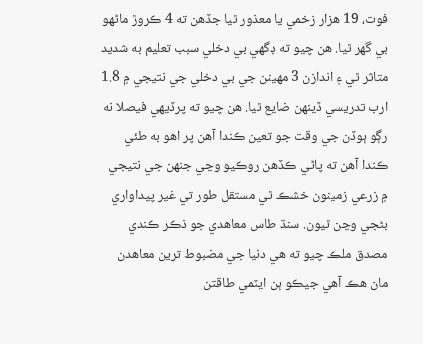فوت، 19 هزار زخمي يا معذور ٿيا جڏهن ته 4 ڪروڙ ماڻهو بي گهر ٿيا. هن چيو ته ڊگهي بي دخلي سبب تعليم به شديد متاثر ٿي ۽ اندازن 3 مهينن جي بي دخلي جي نتيجي ۾ 1.8 ارب تدريسي ڏينهن ضايع ٿيا. هن چيو ته پرڏيهي فيصلا نه رڳو ٻوڏن جي وقت جو تعين ڪندا آهن پر اهو به طئي ڪندا آهن ته پاڻي ڪڏهن روڪيو وڃي جنهن جي نتيجي ۾ زرعي زمينون خشڪ ٿي مستقل طور تي غير پيداواري بڻجي وڃن ٿيون. سنڌ طاس معاهدي جو ذڪر ڪندي مصدق ملڪ چيو ته هي دنيا جي مضبوط ترين معاهدن مان هڪ آهي جيڪو ٻن ايٽمي طاقتن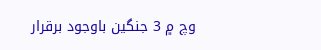وچ ۾ 3 جنگين باوجود برقرار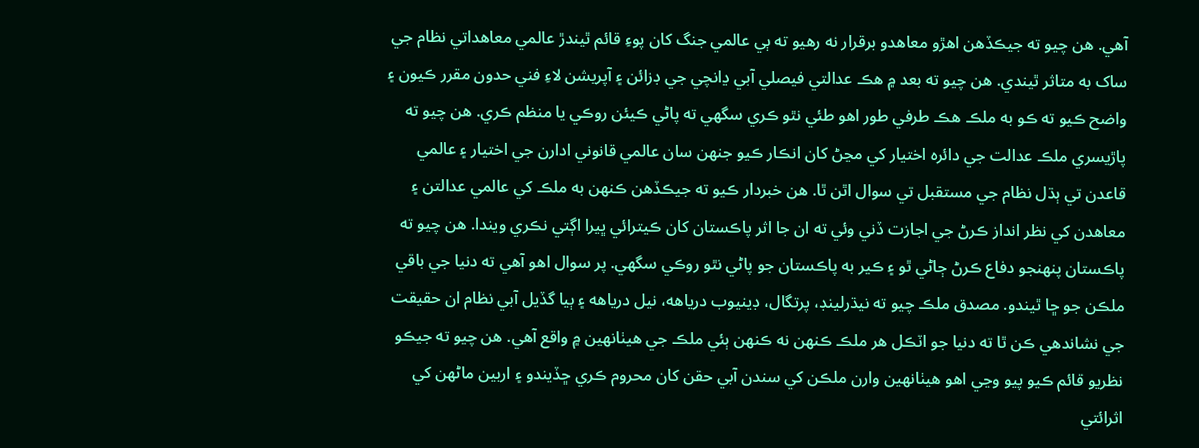آهي. هن چيو ته جيڪڏهن اهڙو معاهدو برقرار نه رهيو ته ٻي عالمي جنگ کان پوءِ قائم ٿيندڙ عالمي معاهداتي نظام جي ساک به متاثر ٿيندي. هن چيو ته بعد ۾ هڪ عدالتي فيصلي آبي ڍانچي جي ڊزائن ۽ آپريشن لاءِ فني حدون مقرر ڪيون ۽ واضح ڪيو ته ڪو به ملڪ هڪ طرفي طور اهو طئي نٿو ڪري سگهي ته پاڻي ڪيئن روڪي يا منظم ڪري. هن چيو ته پاڙيسري ملڪ عدالت جي دائره اختيار کي مڃڻ کان انڪار ڪيو جنهن سان عالمي قانوني ادارن جي اختيار ۽ عالمي قاعدن تي ٻڌل نظام جي مستقبل تي سوال اٿن ٿا. هن خبردار ڪيو ته جيڪڏهن ڪنهن به ملڪ کي عالمي عدالتن ۽ معاهدن کي نظر انداز ڪرڻ جي اجازت ڏني وئي ته ان جا اثر پاڪستان کان ڪيترائي ڀيرا اڳتي نڪري ويندا. هن چيو ته پاڪستان پنهنجو دفاع ڪرڻ ڄاڻي ٿو ۽ ڪير به پاڪستان جو پاڻي نٿو روڪي سگهي. پر سوال اهو آهي ته دنيا جي باقي ملڪن جو ڇا ٿيندو. مصدق ملڪ چيو ته نيڌرلينڊ، پرتگال، ڊينيوب درياهه، نيل درياهه ۽ ٻيا گڏيل آبي نظام ان حقيقت جي نشاندهي ڪن ٿا ته دنيا جو اٽڪل هر ملڪ ڪنهن نه ڪنهن ٻئي ملڪ جي هيٺانهين ۾ واقع آهي. هن چيو ته جيڪو نظريو قائم ڪيو پيو وڃي اهو هيٺانهين وارن ملڪن کي سندن آبي حقن کان محروم ڪري ڇڏيندو ۽ اربين ماڻهن کي اثرائتي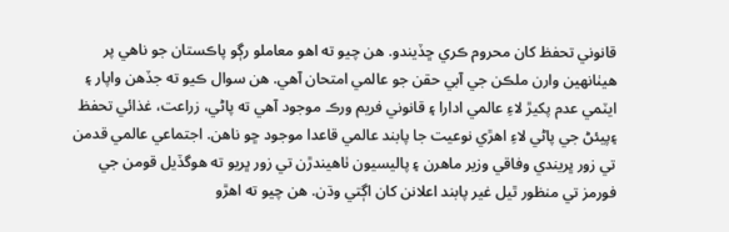قانوني تحفظ کان محروم ڪري ڇڏيندو. هن چيو ته اهو معاملو رڳو پاڪستان جو ناهي پر هيٺانهين وارن ملڪن جي آبي حقن جو عالمي امتحان آهي. هن سوال ڪيو ته جڏهن واپار ۽ ايٽمي عدم پکيڙ لاءِ عالمي ادارا ۽ قانوني فريم ورڪ موجود آهي ته پاڻي، زراعت، غذائي تحفظ ۽پيئڻ جي پاڻي لاءِ اهڙي نوعيت جا پابند عالمي قاعدا موجود ڇو ناهن. اجتماعي عالمي قدمن تي زور ڀريندي وفاقي وزير ماهرن ۽ پاليسيون ٺاهيندڙن تي زور ڀريو ته هوگڏيل قومن جي فورمز تي منظور ٿيل غير پابند اعلانن کان اڳتي وڌن. هن چيو ته اهڙو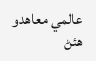عالمي معاهدو هئڻ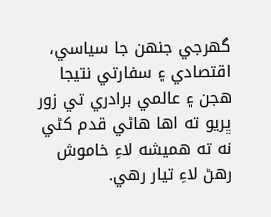گهرجي جنهن جا سياسي، اقتصادي ۽ سفارتي نتيجا هجن ۽ عالمي برادري تي زور ڀريو ته اها هاڻي قدم کڻي نه ته هميشه لاءِ خاموش رهڻ لاءِ تيار رهي.